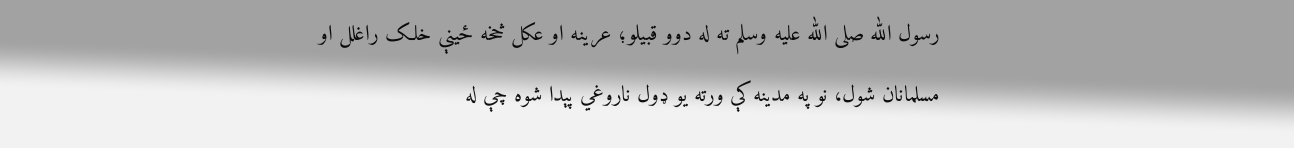رسول الله صلی الله علیه وسلم ته له دوو قبیلو؛ عرینه او عکل څخه ځینې خلک راغلل او مسلمانان شول، نو په مدینه کې ورته یو ډول ناروغي پېدا شوه چې له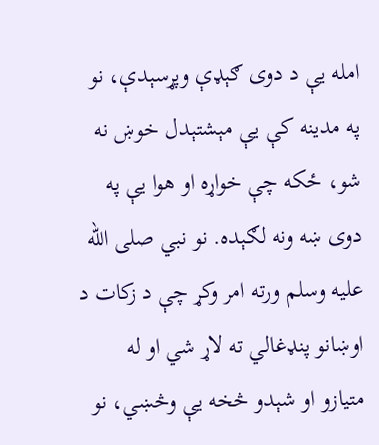امله یې د دوی ګېډې وپړسېدې، نو په مدینه کې یې مېشتېدل خوښ نه شو، ځکه چې خواړه او هوا یې په دوی ښه ونه لګېده. نو نبي صلی الله علیه وسلم ورته امر وکړ چې د زکات د اوښانو پنډغالي ته لاړ شي او له متیازو او شېدو څخه یې وڅښي، نو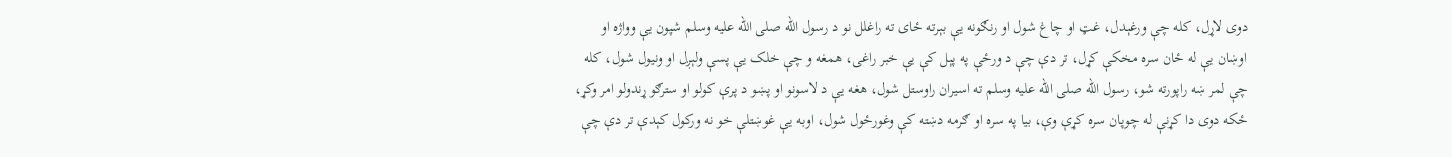دوی لاړل، کله چې ورغېدل، غټ او چاغ شول او رنګونه یې بېرته ځای ته راغلل نو د رسول الله صلی الله علیه وسلم شپون یې وواژه او اوښان یې له ځان سره مخکې کړل، تر دې چې د ورځې په پېل کې یې خبر راغی، همغه و چې خلک یې پسې ولېږل او ونیول شول، کله چې لمر ښه راپورته شو، رسول الله صلی الله علیه وسلم ته اسیران راوستل شول، هغه یې د لاسونو او پښو د پرې کولو او سترګو ړندولو امر وکړ، ځکه دوی دا کړنې له چوپان سره کړې وې، بیا په سره او ګرمه دښته کې وغورځول شول، اوبه یې غوښتلې خو نه ورکول کېدې تر دې چې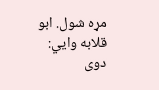مړه شول. ابو قلابه وایي: دوی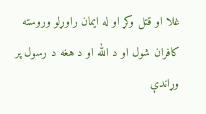غلا او قتل وکړ او له ایمان راوړلو وروسته کافران شول او د الله او د هغه د رسول پر وړاندې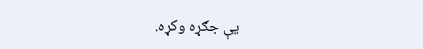یې جګړه وکړه.